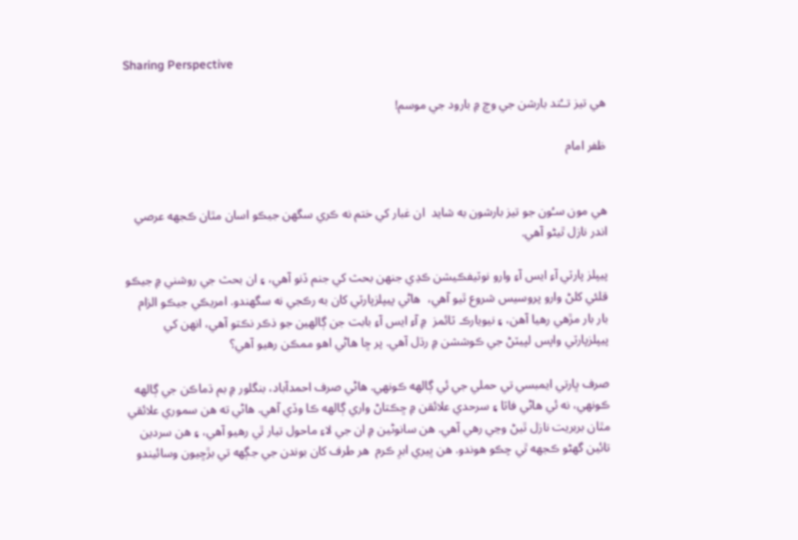Sharing Perspective

هي تيز تــُند بارشن جي وچ ۾ بارود جي موسم!

ظفر امام


هي مون سـُون جو تيز بارشون به شايد  ان غبار کي ختم نه ڪري سگهن جيڪو اسان مٿان ڪجهه عرصي اندر نازل ٿيڻو آهي.

پيپلز پارٽي آءِ ايس آءِ وارو نوٽيفڪيشن ڪڍي جنهن بحث کي جنم ڏنو آهي، ۽ ان بحث جي روشني ۾ جيڪو قلئي کلڻ وارو پروسيس شروع ٿيو آهي،  هاڻي پيپلزپارٽي کان به رڪجي نه سگهندو. امريڪي جيڪو الزام بار بار مڙهي رهيا آهن، ۽ نيويارڪ ٽائمز  ۾ آءِ ايس آءِ بابت جن ڳالهين جو ذڪر نڪتو آهي، انهن کي پيپلزپارٽي واپس لپيٽڻ جي ڪوششن ۾ رڌل آهي. پر ڇا هاڻي اهو ممڪن رهيو آهي؟

صرف ڀارتي ايمبسي تي حملي جي ئي ڳالهه ڪونهي. هاڻي صرف احمدآباد، بنگلور ۾ بم ڌماڪن جي ڳالهه ڪونهي، نه ئي هاڻي فاٽا ۽ سرحدي علائقن ۾ ڇڪتاڻ واري ڳالهه ڪا وڏي آهي. هاڻي ته هن سموري علائقي مٿان بربريت نازل ٿيڻ وڃي رهي آهي. هن سانوڻين ۾ ان جي لاءِ ماحول تيار ٿي رهيو آهي، ۽ هن سردين تائين گهڻو ڪجهه ٿي چڪو هوندو. هن ڀيري ابرِ ڪرم  هر طرف کان بوندن جي جڳهه تي بڙڇيون وسائيندو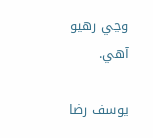وڃي رهيو آهي.

يوسف رضا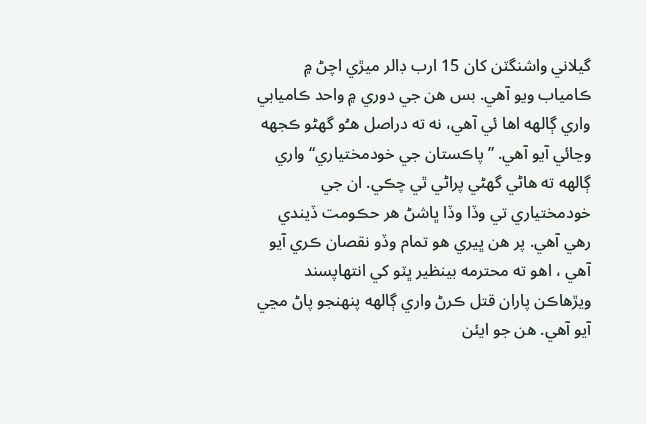گيلاني واشنگٽن کان 15 ارب ڊالر ميڙي اچڻ ۾ ڪامياب ويو آهي. بس هن جي دوري ۾ واحد ڪاميابي واري ڳالهه اها ئي آهي، نه ته دراصل هـُو گهڻو ڪجهه وڃائي آيو آهي. ”پاڪستان جي خودمختياري“ واري ڳالهه ته هاڻي گهڻي پراڻي ٿي چڪي. ان جي خودمختياري تي وڏا وڏا ڀاشڻ هر حڪومت ڏيندي رهي آهي. پر هن ڀيري هو تمام وڏو نقصان ڪري آيو آهي ، اهو ته محترمه بينظير ڀٽو کي انتهاپسند ويڙهاڪن پاران قتل ڪرڻ واري ڳالهه پنهنجو پاڻ مڃي آيو آهي. هن جو ايئن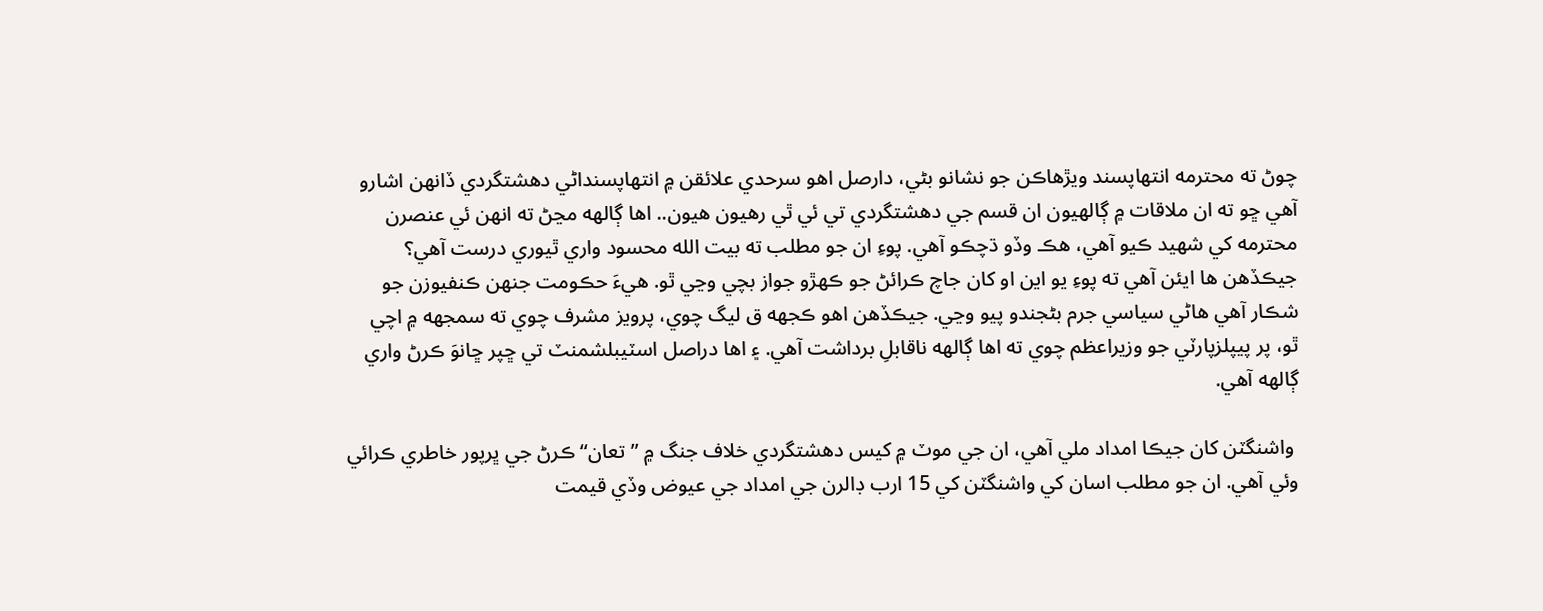چوڻ ته محترمه انتهاپسند ويڙهاڪن جو نشانو بڻي، دارصل اهو سرحدي علائقن ۾ انتهاپسنداڻي دهشتگردي ڏانهن اشارو آهي ڇو ته ان ملاقات ۾ ڳالهيون ان قسم جي دهشتگردي تي ئي ٿي رهيون هيون.. اها ڳالهه مڃڻ ته انهن ئي عنصرن محترمه کي شهيد ڪيو آهي، هڪ وڏو ڌچڪو آهي. پوءِ ان جو مطلب ته بيت الله محسود واري ٿيوري درست آهي؟ جيڪڏهن ها ايئن آهي ته پوءِ يو اين او کان جاچ ڪرائڻ جو ڪهڙو جواز بچي وڃي ٿو. هيءَ حڪومت جنهن ڪنفيوزن جو شڪار آهي هاڻي سياسي جرم بڻجندو پيو وڃي. جيڪڏهن اهو ڪجهه ق ليگ چوي، پرويز مشرف چوي ته سمجهه ۾ اچي ٿو، پر پيپلزپارٽي جو وزيراعظم چوي ته اها ڳالهه ناقابلِ برداشت آهي. ۽ اها دراصل اسٽيبلشمنٽ تي ڇپر ڇانوَ ڪرڻ واري ڳالهه آهي.

 واشنگٽن کان جيڪا امداد ملي آهي، ان جي موٽ ۾ کيس دهشتگردي خلاف جنگ ۾ ”تعان“ ڪرڻ جي ڀرپور خاطري ڪرائي وئي آهي. ان جو مطلب اسان کي واشنگٽن کي 15 ارب ڊالرن جي امداد جي عيوض وڏي قيمت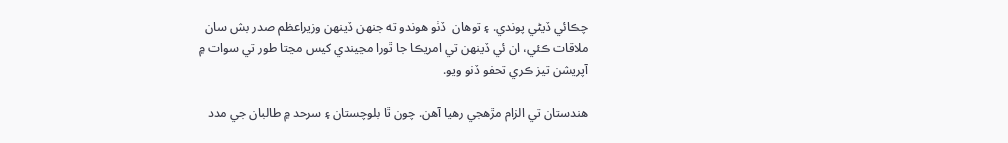چڪائي ڏيڻي پوندي. ۽ توهان  ڏٺو هوندو ته جنهن ڏينهن وزيراعظم صدر بش سان ملاقات ڪئي، ان ئي ڏينهن تي امريڪا جا ٿورا مڃيندي کيس مڃتا طور تي سوات ۾ آپريشن تيز ڪري تحفو ڏنو ويو.

هندستان تي الزام مڙهجي رهيا آهن. چون ٿا بلوچستان ۽ سرحد ۾ طالبان جي مدد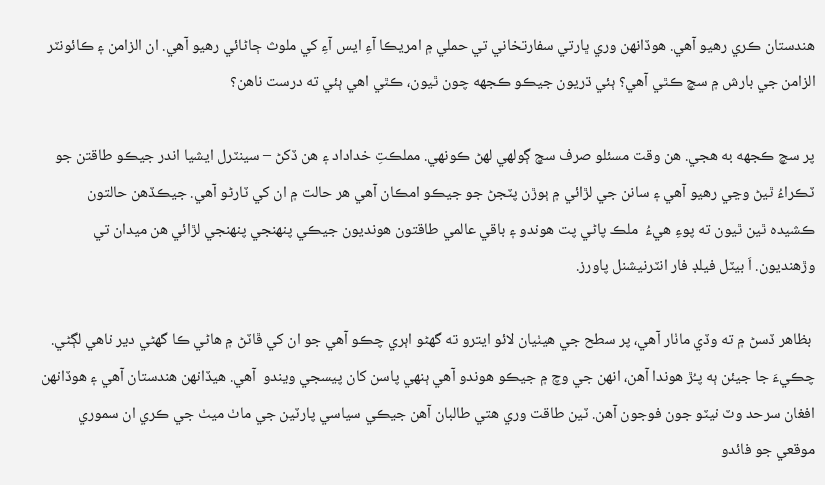هندستان ڪري رهيو آهي. هوڏانهن وري ڀارتي سفارتخاني تي حملي ۾ امريڪا آءِ ايس آءِ کي ملوث ڄاڻائي رهيو آهي. ان الزامن ۽ ڪائونٽر الزامن جي بارش ۾ سچ ڪٿي آهي؟ ٻئي ڌريون جيڪو ڪجهه چون ٿيون، ڪٿي اهي ٻئي ته درست ناهن؟

پر سچ ڪجهه به هجي. هن وقت مسئلو صرف سچ ڳولهي لهڻ ڪونهي. مملڪتِ خداداد ۽ هن ڏکڻ – سينٽرل ايشيا اندر جيڪو طاقتن جو ٽڪراءُ ٿيڻ وڃي رهيو آهي ۽ سانن جي لڙائي ۾ ٻوڙن پٽجڻ جو جيڪو امڪان آهي هر حالت ۾ ان کي ٽارڻو آهي. جيڪڏهن حالتون ڪشيده ٿين ٿيون ته پوءِ هيءُ  ملڪ پاڻي پت هوندو ۽ باقي عالمي طاقتون هونديون جيڪي پنهنجي پنهنجي لڙائي هن ميدان تي وڙهنديون. اَ بيٽل فيلڊ فار انٽرنيشنل پاورز.

 بظاهر ڏسڻ ۾ ته وڏي ماٺار آهي، پر سطح جي هيٺيان لائو ايترو ته گهڻو اٻري چڪو آهي جو ان کي ڦاٽڻ ۾ هاڻي ڪا گهڻي دير ناهي لڳڻي. چڪيءَ جا جيئن ٻه پـُڙ هوندا آهن، انهن جي وچ ۾ جيڪو هوندو آهي ٻنهي پاسن کان پيسجي ويندو  آهي. هيڏانهن هندستان آهي ۽ هوڏانهن افغان سرحد وٽ نيٽو جون فوجون آهن. ٽين طاقت وري هتي طالبان آهن جيڪي سياسي پارٽين جي ماٺ ميٺ جي ڪري ان سموري موقعي جو فائدو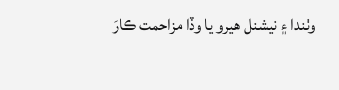وٺندا ۽ نيشنل هيرو يا وڏا مزاحمت ڪارَ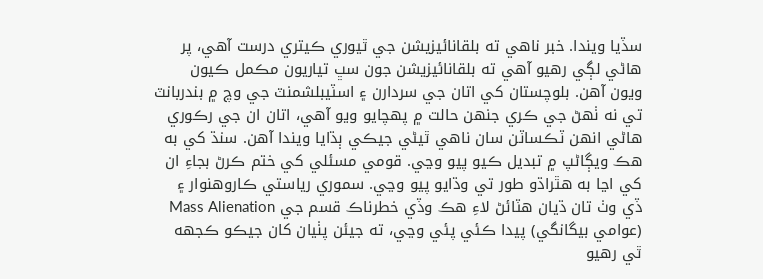سڏيا ويندا. خبر ناهي ته بلقانائيزيشن جي ٿيوري ڪيتري درست آهي، پر هاڻي لڳي رهيو آهي ته بلقانائيزيشن جون سڀ تياريون مڪمل ڪيون ويون آهن. بلوچستان کي اتان جي سردارن ۽ اسٽيبلشمنٽ جي وچ ۾ بندربانٽ تي نه ٺهڻ جي ڪري جنهن حالت ۾ پهچايو ويو آهي، اتان ان جي رڪوري هاڻي انهن ٽڪساٽن سان ناهي ٿيڻي جيڪي ٻڌايا ويندا آهن. سنڌ کي به هڪ ويڳاڻپ ۾ تبديل ڪيو پيو وڃي. قومي مسئلي کي ختم ڪرڻ بجاءِ ان کي اڃا به هٿراڌو طور تي وڌايو پيو وڃي. سموري رياستي ڪاروهنوار ۽ ڏي وٺ تان ڌيان هٽائڻ لاءِ هڪ وڏي خطرناڪ قسم جي Mass Alienation  (عوامي بيگانگي) پيدا ڪئي پئي وڃي، ته جيئن پٺيان کان جيڪو ڪجهه ٿي رهيو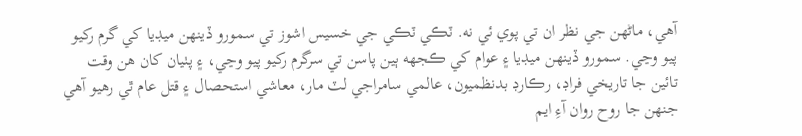آهي، ماڻهن جي نظر ان تي پوي ئي نه. ٽڪي ٽڪي جي خسيس اشوز تي سمورو ڏينهن ميڊيا کي گرم رکيو پيو وڃي. سمورو ڏينهن ميڊيا ۽ عوام کي ڪجهه ٻين پاسن تي سرگرم رکيو پيو وڃي، ۽ پٺيان کان هن وقت تائين جا تاريخي فراڊ، رڪارڊ بدنظميون، عالمي سامراجي لٽ مار، معاشي استحصال ۽ قتل عام ٿي رهيو آهي جنهن جا روح روان آءِ ايم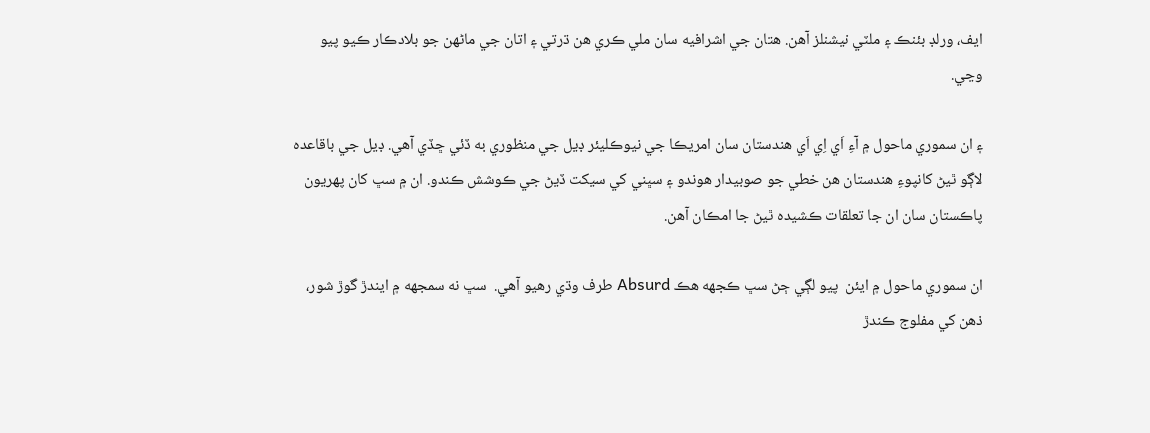ايف، ورلڊ بئنڪ ۽ ملٽي نيشنلز آهن. هتان جي اشرافيه سان ملي ڪري هن ڌرتي ۽ اتان جي ماڻهن جو بلادڪار ڪيو پيو وڃي.

۽ ان سموري ماحول ۾ آءِ اَي اِي اَي هندستان سان امريڪا جي نيوڪليئر ڊيل جي منظوري به ڏئي ڇڏي آهي. ڊيل جي باقاعده لاڳو ٿيڻ کانپوءِ هندستان هن خطي جو صوبيدار هوندو ۽ سڀني کي سيکت ڏيڻ جي ڪوشش ڪندو. ان ۾ سڀ کان پهريون پاڪستان سان ان جا تعلقات ڪشيده ٿيڻ جا امڪان آهن.

ان سموري ماحول ۾ ايئن  پيو لڳي ڄڻ سڀ ڪجهه هڪ Absurd طرف وڌي رهيو آهي.  سڀ نه سمجهه ۾ ايندڙ گوڙ شور،  ذهن کي مفلوج ڪندڙ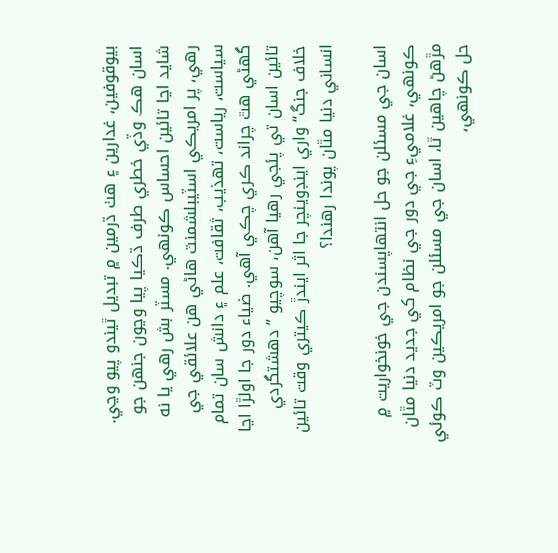بيوقوفين، غدارين ۽ هٺ ڌرمين ۾ تبديل ٿيندو پيو وڃي. اسان هڪ وڏي خطري طرف ڌڪيا پيا وڃون جنهن جو شايد اڃا تائين احساس ڪونهي. مسٽر بش رهي يا نه رهي، پر امريڪي اسٽيبلشمنٽ هاڻي هن علائقي جي سياست، رياست، تهذيب، ثقافت، علم ۽ دانش سان تمام گهڻي هٿ چراند ڪري چڪي آهي. ضياء دور جا اولڙا اڃا تائين اسان تي پئجي رهيا آهن، سوچيو ”دهشتگردي خلاف جنگ“ واري اينڊوينچر جا اثر ايندڙ ڪيتري وقت تائين انساني دنيا مٿان پوندا رهندا؟

اسان جي مسئلن جو حل انتهاپسندن جي خونخواريت ۾ ڪونهي، غلاميءِ جي دور جي نظام کي جديد دنيا مٿان مڙهڻ چاهين ٿا، اسان جي مسئلن جو امريڪين وٽ ڪوئي حل ڪونهي،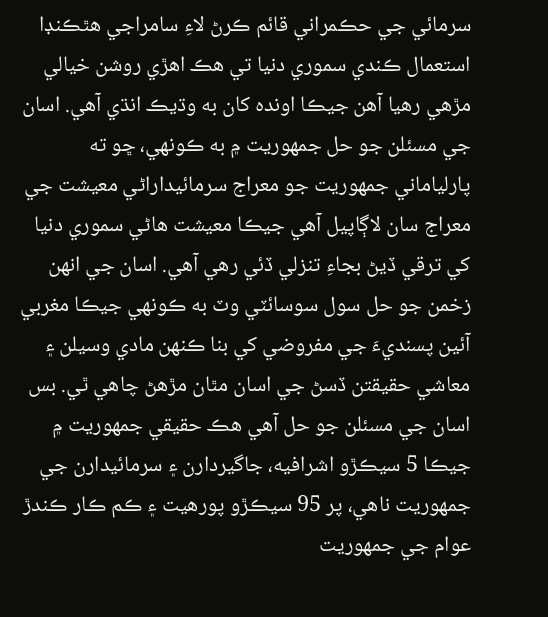سرمائي جي حڪمراني قائم ڪرڻ لاءِ سامراجي هٿڪنڊا استعمال ڪندي سموري دنيا تي هڪ اهڙي روشن خيالي مڙهي رهيا آهن جيڪا اونده کان به وڌيڪ انڌي آهي. اسان جي مسئلن جو حل جمهوريت ۾ به ڪونهي، ڇو ته پارلياماني جمهوريت جو معراج سرمائيداراڻي معيشت جي معراج سان لاڳاپيل آهي جيڪا معيشت هاڻي سموري دنيا کي ترقي ڏيڻ بجاءِ تنزلي ڏئي رهي آهي. اسان جي انهن زخمن جو حل سول سوسائٽي وٽ به ڪونهي جيڪا مغربي آئين پسنديءَ جي مفروضي کي بنا ڪنهن مادي وسيلن ۽ معاشي حقيقتن ڏسڻ جي اسان مٿان مڙهڻ چاهي ٿي. بس اسان جي مسئلن جو حل آهي هڪ حقيقي جمهوريت ۾ جيڪا 5 سيڪڙو اشرافيه، جاگيردارن ۽ سرمائيدارن جي جمهوريت ناهي، پر 95 سيڪڙو پورهيت ۽ ڪم ڪار ڪندڙ عوام جي جمهوريت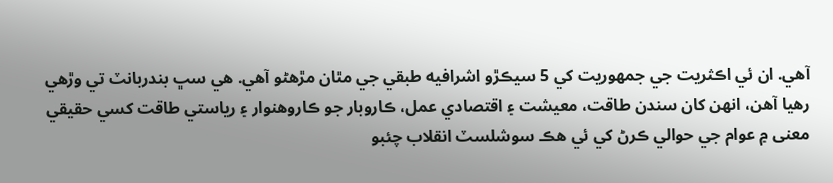آهي. ان ئي اڪثريت جي جمهوريت کي 5 سيڪڙو اشرافيه طبقي جي مٿان مڙهڻو آهي. هي سڀ بندربانٽ تي وڙهي رهيا آهن، انهن کان سندن طاقت، معيشت ۽ اقتصادي عمل، ڪاروبار جو ڪاروهنوار ۽ رياستي طاقت کسي حقيقي معنى ۾ عوام جي حوالي ڪرڻ کي ئي هڪ سوشلسٽ انقلاب چئبو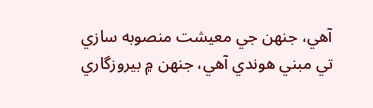آهي، جنهن جي معيشت منصوبه سازي تي مبني هوندي آهي، جنهن ۾ بيروزگاري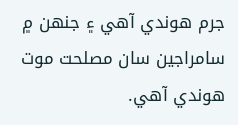جرم هوندي آهي ۽ جنهن ۾ سامراجين سان مصلحت موت هوندي آهي.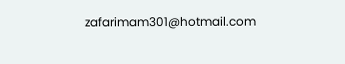zafarimam301@hotmail.com